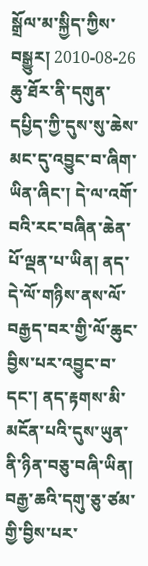སྒྲོལ་མ་སྐྱིད་ཀྱིས་བསྒྱུར། 2010-08-26
ཆུ་ཐོར་ནི་དགུན་དཔྱིད་ཀྱི་དུས་སུ་ཆེས་མང་དུ་འབྱུང་བ་ཞིག་ཡིན་ཞིང་། དེ་ལ་འགོ་བའི་རང་བཞིན་ཆེན་པོ་ལྡན་པ་ཡིན། ནད་དེ་ལོ་གཉིས་ནས་ལོ་བརྒྱད་བར་གྱི་ལོ་ཆུང་བྱིས་པར་འབྱུང་བ་དང་། ནད་རྟགས་མི་མངོན་པའི་དུས་ཡུན་ནི་ཉིན་བཅུ་བཞི་ཡིན། བརྒྱ་ཆའི་དགུ་ཅུ་ཙམ་གྱི་བྱིས་པར་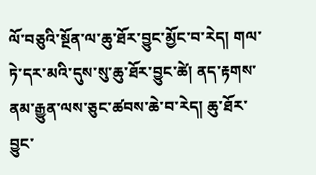ལོ་བཅུའི་སྔོན་ལ་ཆུ་ཐོར་བྱུང་མྱོང་བ་རེད། གལ་ཏེ་དར་མའི་དུས་སུ་ཆུ་ཐོར་བྱུང་ཚེ། ནད་རྟགས་ནམ་རྒྱུན་ལས་ཅུང་ཚབས་ཆེ་བ་རེད། ཆུ་ཐོར་བྱུང་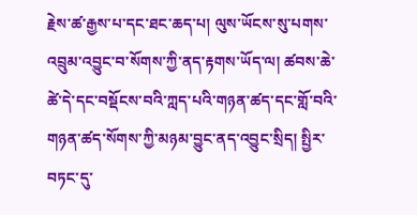རྗེས་ཚ་རྒྱས་པ་དང་ཐང་ཆད་པ། ལུས་ཡོངས་སུ་པགས་འབྲུམ་འབྱུང་བ་སོགས་ཀྱི་ནད་རྟགས་ཡོད་ལ། ཚབས་ཆེ་ཚེ་དེ་དང་བསྡོངས་བའི་ཀླད་པའི་གཉན་ཚད་དང་གློ་བའི་གཉན་ཚད་སོགས་ཀྱི་མཉམ་བྱུང་ནད་འབྱུང་སྲིད། སྤྱིར་བཏང་དུ་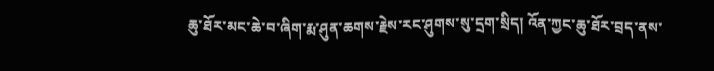ཆུ་ཐོར་མང་ཆེ་བ་ཞིག་རྨ་ཤུན་ཆགས་རྗེས་རང་ཤུགས་སུ་དྲག་སྲིད། འོན་ཀྱང་ཆུ་ཐོར་བྲད་ནས་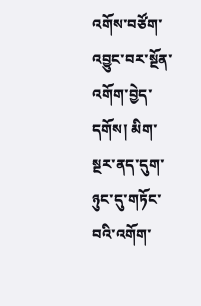འགོས་བཙོག་འབྱུང་བར་སྔོན་འགོག་བྱེད་དགོས། མིག་སྔར་ནད་དུག་ཉུང་དུ་གཏོང་བའི་འགོག་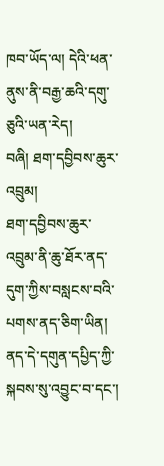ཁབ་ཡོད་ལ། དེའི་ཕན་ནུས་ནི་བརྒྱ་ཆའི་དགུ་ཅུའི་ཡན་རེད།
བཞི། ཐག་དབྱིབས་ཆུར་འབྲུམ།
ཐག་དབྱིབས་ཆུར་འབྲུམ་ནི་ཆུ་ཐོར་ནད་དུག་ཀྱིས་བསླངས་བའི་པགས་ནད་ཅིག་ཡིན། ནད་དེ་དགུན་དཔྱིད་ཀྱི་སྐབས་སུ་འབྱུང་བ་དང་།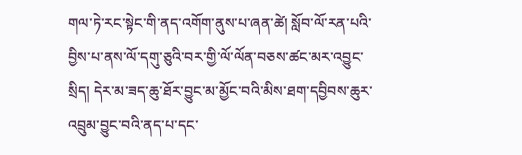གལ་ཏེ་རང་སྟེང་གི་ནད་འགོག་ནུས་པ་ཞན་ཚེ། སློབ་ལོ་རན་པའི་བྱིས་པ་ནས་ལོ་དགུ་ཅུའི་བར་གྱི་ལོ་ལོན་བཅས་ཚང་མར་འབྱུང་སྲིད། དེར་མ་ཟད་ཆུ་ཐོར་བྱུང་མ་མྱོང་བའི་མིས་ཐག་དབྱིབས་ཆུར་འབྲུམ་བྱུང་བའི་ནད་པ་དང་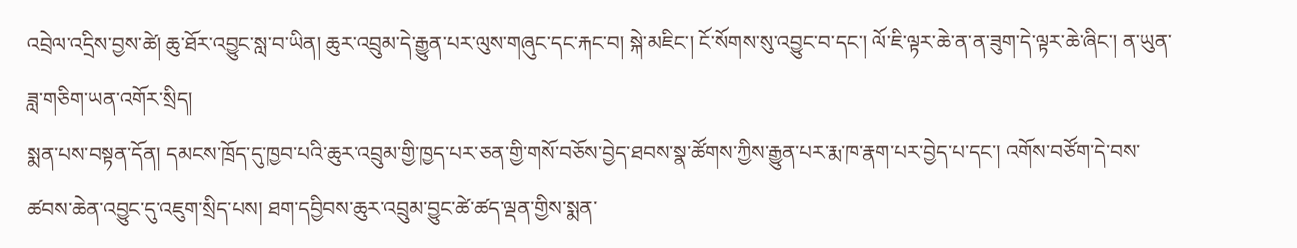འབྲེལ་འདྲིས་བྱས་ཚེ། ཆུ་ཐོར་འབྱུང་སླ་བ་ཡིན། ཆུར་འབྲུམ་དེ་རྒྱུན་པར་ལུས་གཞུང་དང་རྐང་བ། སྐེ་མཇིང་། ངོ་སོགས་སུ་འབྱུང་བ་དང་། ལོ་ཇི་ལྟར་ཆེ་ན་ན་ཟུག་དེ་ལྟར་ཆེ་ཞིང་། ན་ཡུན་ཟླ་གཅིག་ཡན་འགོར་སྲིད།
སྨན་པས་བསྟན་དོན། དམངས་ཁྲོད་དུ་ཁྱབ་པའི་ཆུར་འབྲུམ་གྱི་ཁྱད་པར་ཅན་གྱི་གསོ་བཅོས་བྱེད་ཐབས་སྣ་ཚོགས་ཀྱིས་རྒྱུན་པར་རྨ་ཁ་རྣག་པར་བྱེད་པ་དང་། འགོས་བཙོག་དེ་བས་ཚབས་ཆེན་འབྱུང་དུ་འཇུག་སྲིད་པས། ཐག་དབྱིབས་ཆུར་འབྲུམ་བྱུང་ཚེ་ཚད་ལྡན་གྱིས་སྨན་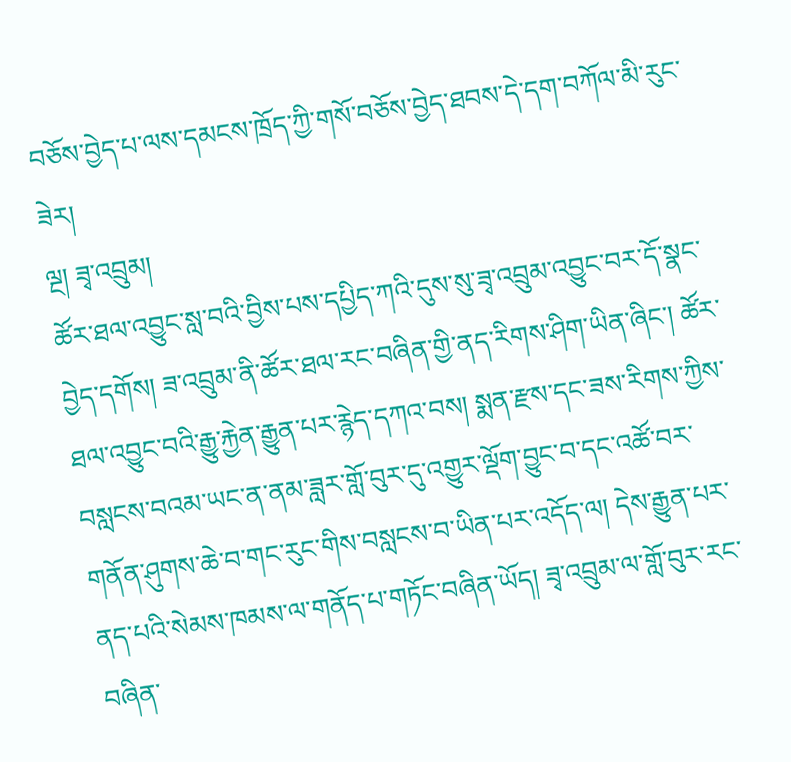བཅོས་བྱེད་པ་ལས་དམངས་ཁྲོད་ཀྱི་གསོ་བཅོས་བྱེད་ཐབས་དེ་དག་བཀོལ་མི་རུང་ཟེར།
ལྔ། ཟྭ་འབྲུམ།
ཚོར་ཐལ་འབྱུང་སླ་བའི་བྱིས་པས་དཔྱིད་ཀའི་དུས་སུ་ཟྭ་འབྲུམ་འབྱུང་བར་དོ་སྣང་བྱེད་དགོས། ཟ་འབྲུམ་ནི་ཚོར་ཐལ་རང་བཞིན་གྱི་ནད་རིགས་ཤིག་ཡིན་ཞིང་། ཚོར་ཐལ་འབྱུང་བའི་རྒྱུ་རྐྱེན་རྒྱུན་པར་རྙེད་དཀའ་བས། སྨན་རྫས་དང་ཟས་རིགས་ཀྱིས་བསླངས་བའམ་ཡང་ན་ནམ་ཟླར་གློ་བུར་དུ་འགྱུར་ལྡོག་བྱུང་བ་དང་འཚོ་བར་གནོན་ཤུགས་ཆེ་བ་གང་རུང་གིས་བསླངས་བ་ཡིན་པར་འདོད་ལ། དེས་རྒྱུན་པར་ནད་པའི་སེམས་ཁམས་ལ་གནོད་པ་གཏོང་བཞིན་ཡོད། ཟྭ་འབྲུམ་ལ་གློ་བུར་རང་བཞིན་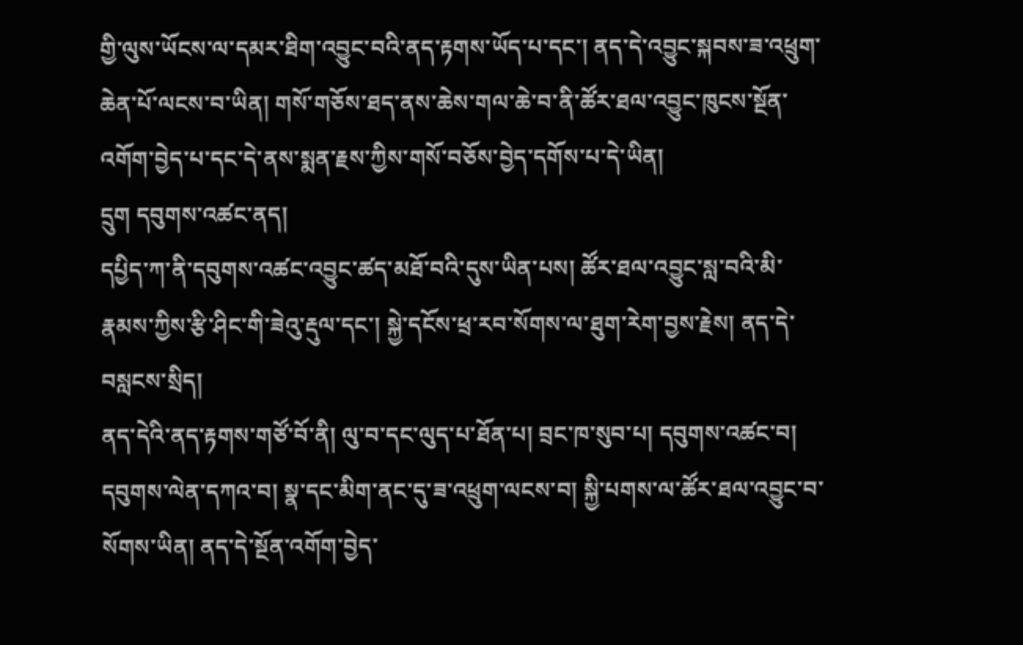གྱི་ལུས་ཡོངས་ལ་དམར་ཐིག་འབྱུང་བའི་ནད་རྟགས་ཡོད་པ་དང་། ནད་དེ་འབྱུང་སྐབས་ཟ་འཕྲུག་ཆེན་པོ་ལངས་བ་ཡིན། གསོ་གཅོས་ཐད་ནས་ཆེས་གལ་ཆེ་བ་ནི་ཚོར་ཐལ་འབྱུང་ཁུངས་སྔོན་འགོག་བྱེད་པ་དང་དེ་ནས་སྨན་རྗས་ཀྱིས་གསོ་བཅོས་བྱེད་དགོས་པ་དེ་ཡིན།
དྲུག དབུགས་འཚང་ནད།
དཔྱིད་ཀ་ནི་དབུགས་འཚང་འབྱུང་ཚད་མཐོ་བའི་དུས་ཡིན་པས། ཚོར་ཐལ་འབྱུང་སླ་བའི་མི་རྣམས་ཀྱིས་རྩི་ཤིང་གི་ཟེའུ་རྡུལ་དང་། སྐྱེ་དངོས་ཕྲ་རབ་སོགས་ལ་ཐུག་རེག་བྱས་རྗེས། ནད་དེ་བསླངས་སྲིད།
ནད་དེའི་ནད་རྟགས་གཙོ་བོ་ནི། ལུ་བ་དང་ལུད་པ་ཐོན་པ། བྲང་ཁ་སུབ་པ། དབུགས་འཚང་བ། དབུགས་ལེན་དཀའ་བ། སྣ་དང་མིག་ནང་དུ་ཟ་འཕྲུག་ལངས་བ། སྐྱི་པགས་ལ་ཚོར་ཐལ་འབྱུང་བ་སོགས་ཡིན། ནད་དེ་སྔོན་འགོག་བྱེད་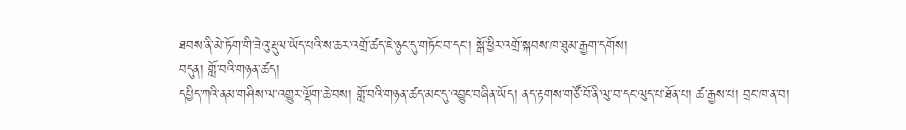ཐབས་ནི་མེ་ཏོག་གི་ཟེའུ་རྡུལ་ཡོད་པའི་ས་ཆར་འགྲོ་ཚད་ཇེ་ཉུང་དུ་གཏོང་བ་དང་། སྒོ་ཕྱིར་འགྲོ་སྐབས་ཁ་ཐུམ་རྒྱག་དགོས།
བདུན། གློ་བའི་གཉན་ཚད།
དཔྱིད་ཀའི་ནམ་གཤིས་ལ་འགྱུར་ལྡོག་ཆེ་བས། གློ་བའི་གཉན་ཚད་མང་དུ་འབྱུང་བཞིན་ཡོད། ནད་རྟགས་གཙོ་བོ་ནི་ལུ་བ་དང་ལུད་པ་ཐོན་པ། ཚ་རྒྱས་པ། བྲང་ཁ་ན་བ།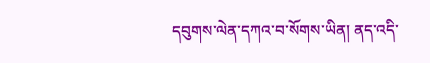དབུགས་ལེན་དཀའ་བ་སོགས་ཡིན། ནད་འདི་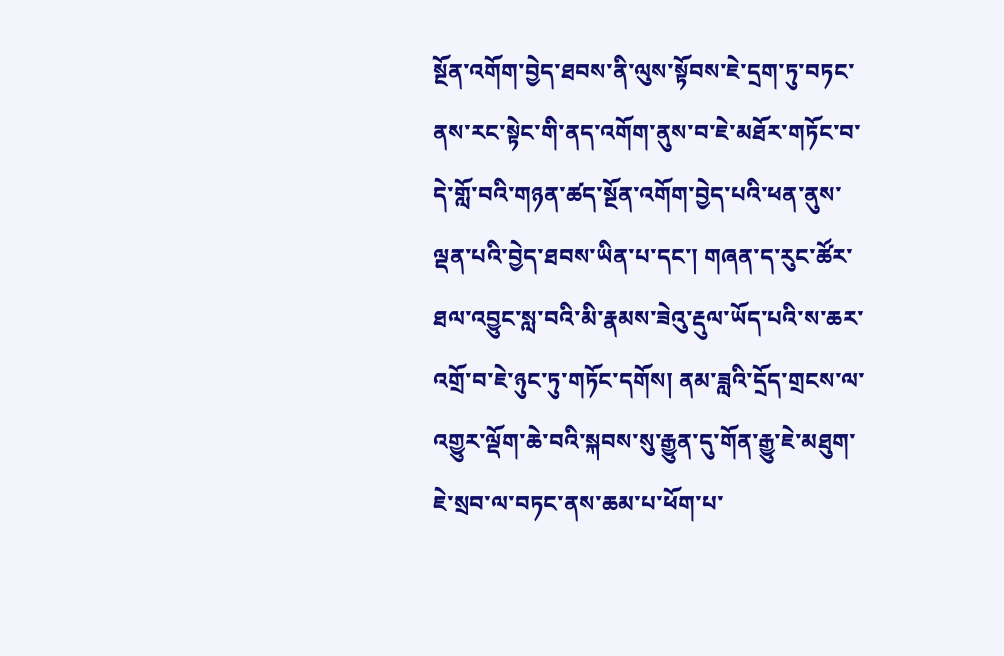སྔོན་འགོག་བྱེད་ཐབས་ནི་ལུས་སྟོབས་ཇེ་དྲག་ཏུ་བཏང་ནས་རང་སྟེང་གི་ནད་འགོག་ནུས་བ་ཇེ་མཐོར་གཏོང་བ་དེ་གློ་བའི་གཉན་ཚད་སྔོན་འགོག་བྱེད་པའི་ཕན་ནུས་ལྡན་པའི་བྱེད་ཐབས་ཡིན་པ་དང་། གཞན་ད་རུང་ཚོར་ཐལ་འབྱུང་སླ་བའི་མི་རྣམས་ཟེའུ་རྡུལ་ཡོད་པའི་ས་ཆར་འགྲོ་བ་ཇེ་ཉུང་ཏུ་གཏོང་དགོས། ནམ་ཟླའི་དྲོད་གྲངས་ལ་འགྱུར་ལྡོག་ཆེ་བའི་སྐབས་སུ་རྒྱུན་དུ་གོན་རྒྱུ་ཇེ་མཐུག་ཇེ་སྲབ་ལ་བཏང་ནས་ཆམ་པ་ཕོག་པ་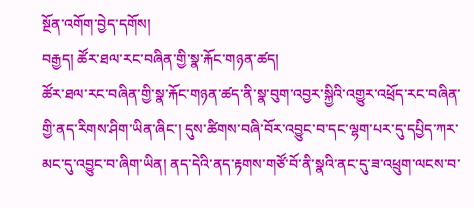སྔོན་འགོག་བྱེད་དགོས།
བརྒྱད། ཚོར་ཐལ་རང་བཞིན་གྱི་སྣ་རྐོང་གཉན་ཚད།
ཚོར་ཐལ་རང་བཞིན་གྱི་སྣ་རྐོང་གཉན་ཚད་ནི་སྣ་བུག་འབྱར་སྐྱིའི་འགྱུར་འཕྲོད་རང་བཞིན་གྱི་ནད་རིགས་ཤིག་ཡིན་ཞིང་། དུས་ཚིགས་བཞི་བོར་འབྱུང་བ་དང་ལྷག་པར་དུ་དཔྱིད་ཀར་མང་དུ་འབྱུང་བ་ཞིག་ཡིན། ནད་དེའི་ནད་རྟགས་གཙོ་བོ་ནི་སྣའི་ནང་དུ་ཟ་འཕྲུག་ལངས་བ་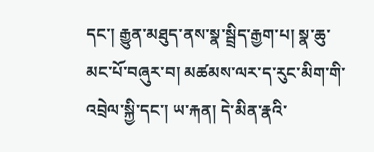དང་། རྒྱུན་མཐུད་ནས་སྣ་སྦྲིད་རྒྱག་པ། སྣ་ཆུ་མང་པོ་བཞུར་བ། མཚམས་ལར་ད་རུང་མིག་གི་འབྲེལ་སྐྱི་དང་། ཡ་རྐན། དེ་མིན་རྣའི་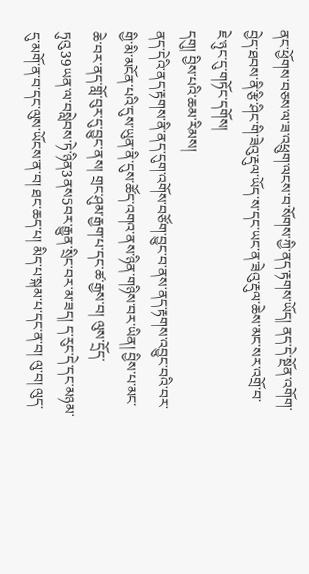ནང་ཕྱོགས་བཅས་ལ་ཟ་འཕྲུག་ལངས་བ་སོགས་ཀྱི་ནད་རྟགས་ཡོད། ནད་དེ་སྔོན་འགོག་བྱེད་ཐབས་ནི་རྩི་ཤིང་གི་ཟེའུ་རྡུལ་ཡོད་ས་དང་ཡང་ན་ཟེའུ་རྡུལ་ཆེས་མང་སར་འགྲོ་བ་ཇེ་ཉུང་དུ་གཏོང་དགོས།
དགུ། བྱིས་པའི་ཆམ་རིམས།
ནད་དེའི་ནད་རྟགས་ནི་ནད་དུག་འགོས་བཙོག་བྱུང་བ་ནས་ནད་རྟགས་འབྱུང་བའི་བར་གྱི་མི་མངོན་པའི་དུས་ཡུན་ནི་དུས་ཚོད་འགའ་ནས་ཉིན་གཉིས་བར་ཡིན། བྱིས་པ་མང་ཆེ་བར་ནད་གློ་བུར་དུ་བྱུང་ནས། གྲང་ཤུམ་རྒྱག་པ་དང་ཚ་རྒྱས་བ། ལུས་དྲོད་ཏུའུ39ཡན་ལ་བསླེབས་ཏེ་ཉིན3ནས5བར་རྒྱུན་སྲིང་བར་མ་ཟད། ད་རུང་དེ་དང་མཉམ་དུ་མགོ་ན་བ་དང་ལུས་ཡོངས་ན་བ། ཐང་ཆད་པ། མིད་པ་སྐམ་པ་དང་ན་བ། ལུ་བ། ལུད་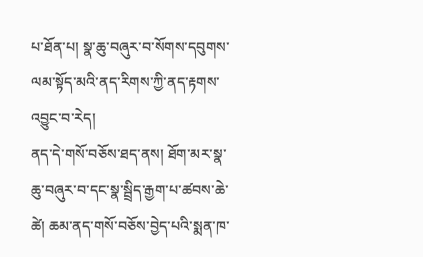པ་ཐོན་པ། སྣ་ཆུ་བཞུར་བ་སོགས་དབུགས་ལམ་སྟོད་མའི་ནད་རིགས་ཀྱི་ནད་རྟགས་འབྱུང་བ་རེད།
ནད་དེ་གསོ་བཅོས་ཐད་ནས། ཐོག་མར་སྣ་ཆུ་བཞུར་བ་དང་སྣ་སྦྲིད་རྒྱག་པ་ཚབས་ཆེ་ཚེ། ཆམ་ནད་གསོ་བཅོས་བྱེད་པའི་སྨན་ཁ་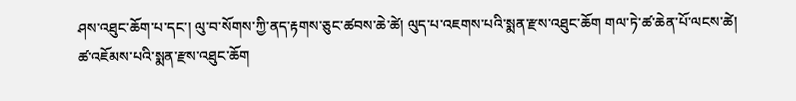ཤས་འཐུང་ཆོག་པ་དང་། ལུ་བ་སོགས་ཀྱི་ནད་རྟགས་ཅུང་ཚབས་ཆེ་ཚེ། ལུད་པ་འཇགས་པའི་སྨན་རྫས་འཐུང་ཆོག གལ་ཏེ་ཚ་ཆེན་པོ་ལངས་ཚེ། ཚ་འཇོམས་པའི་སྨན་རྫས་འཐུང་ཆོག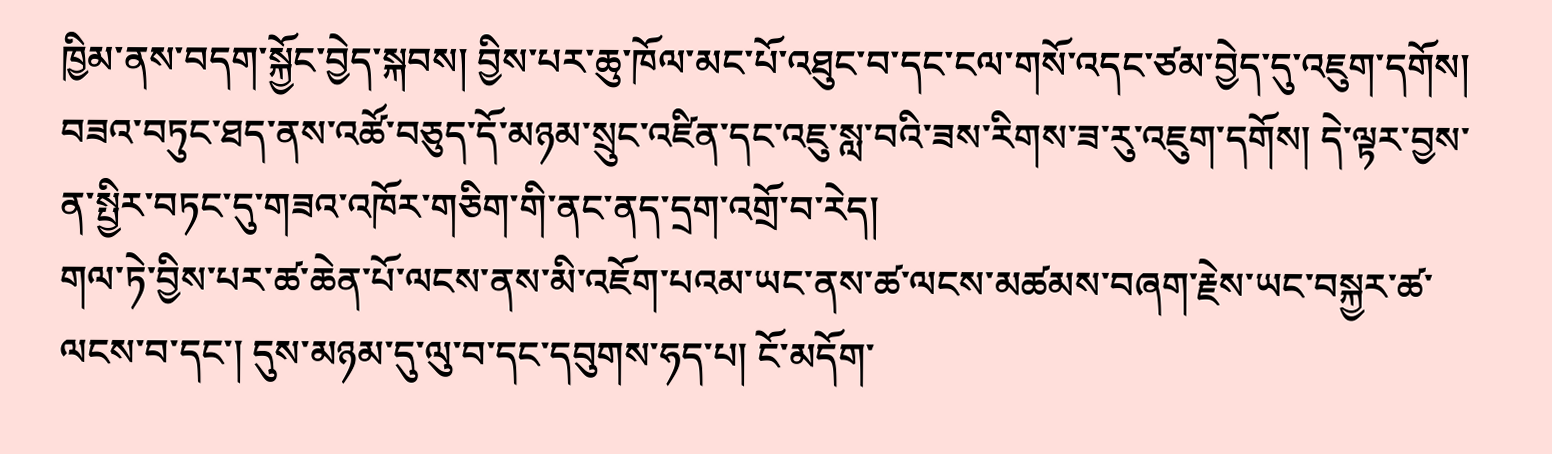ཁྱིམ་ནས་བདག་སྐྱོང་བྱེད་སྐབས། བྱིས་པར་ཆུ་ཁོལ་མང་པོ་འཐུང་བ་དང་ངལ་གསོ་འདང་ཙམ་བྱེད་དུ་འཇུག་དགོས། བཟའ་བཏུང་ཐད་ནས་འཚོ་བཅུད་དོ་མཉམ་སྲུང་འཛིན་དང་འཇུ་སླ་བའི་ཟས་རིགས་ཟ་རུ་འཇུག་དགོས། དེ་ལྟར་བྱས་ན་སྤྱིར་བཏང་དུ་གཟའ་འཁོར་གཅིག་གི་ནང་ནད་དྲག་འགྲོ་བ་རེད།
གལ་ཏེ་བྱིས་པར་ཚ་ཆེན་པོ་ལངས་ནས་མི་འཇོག་པའམ་ཡང་ནས་ཚ་ལངས་མཚམས་བཞག་རྗེས་ཡང་བསྐྱར་ཚ་ལངས་བ་དང་། དུས་མཉམ་དུ་ལུ་བ་དང་དབུགས་ཧད་པ། ངོ་མདོག་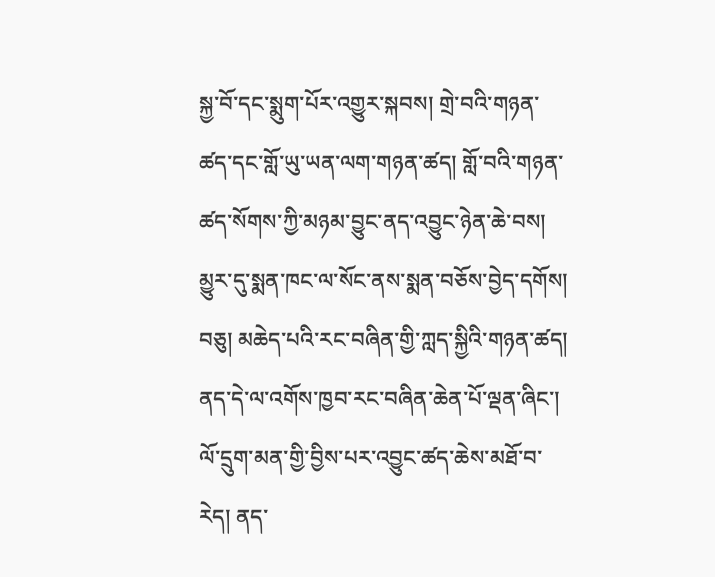སྐྱ་བོ་དང་སྨུག་པོར་འགྱུར་སྐབས། གྲེ་བའི་གཉན་ཚད་དང་གློ་ཡུ་ཡན་ལག་གཉན་ཚད། གློ་བའི་གཉན་ཚད་སོགས་ཀྱི་མཉམ་བྱུང་ནད་འབྱུང་ཉེན་ཆེ་བས། མྱུར་དུ་སྨན་ཁང་ལ་སོང་ནས་སྨན་བཅོས་བྱེད་དགོས།
བཅུ། མཆེད་པའི་རང་བཞིན་གྱི་ཀླད་སྐྱིའི་གཉན་ཚད།
ནད་དེ་ལ་འགོས་ཁྱབ་རང་བཞིན་ཆེན་པོ་ལྡན་ཞིང་། ལོ་དྲུག་མན་གྱི་བྱིས་པར་འབྱུང་ཚད་ཆེས་མཐོ་བ་རེད། ནད་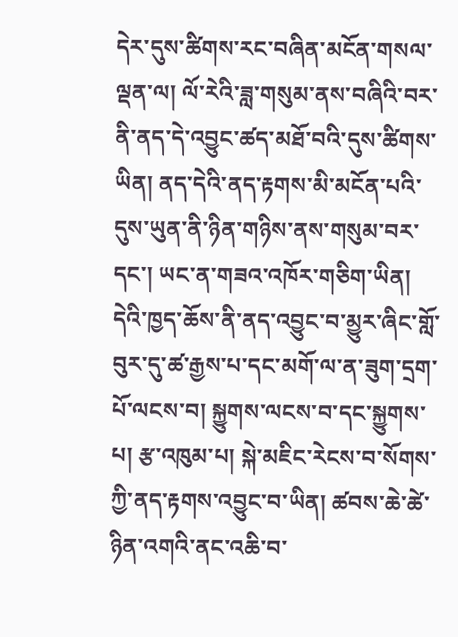དེར་དུས་ཚིགས་རང་བཞིན་མངོན་གསལ་ལྡན་ལ། ལོ་རེའི་ཟླ་གསུམ་ནས་བཞིའི་བར་ནི་ནད་དེ་འབྱུང་ཚད་མཐོ་བའི་དུས་ཚིགས་ཡིན། ནད་དེའི་ནད་རྟགས་མི་མངོན་པའི་དུས་ཡུན་ནི་ཉིན་གཉིས་ནས་གསུམ་བར་དང་། ཡང་ན་གཟའ་འཁོར་གཅིག་ཡིན། དེའི་ཁྱད་ཆོས་ནི་ནད་འབྱུང་བ་མྱུར་ཞིང་གློ་བུར་དུ་ཚ་རྒྱས་པ་དང་མགོ་ལ་ན་ཟུག་དྲག་པོ་ལངས་བ། སྐྱུགས་ལངས་བ་དང་སྐྱུགས་པ། རྩ་འཁུམ་པ། སྐེ་མཇིང་རེངས་བ་སོགས་ཀྱི་ནད་རྟགས་འབྱུང་བ་ཡིན། ཚབས་ཆེ་ཚེ་ཉིན་འགའི་ནང་འཆི་བ་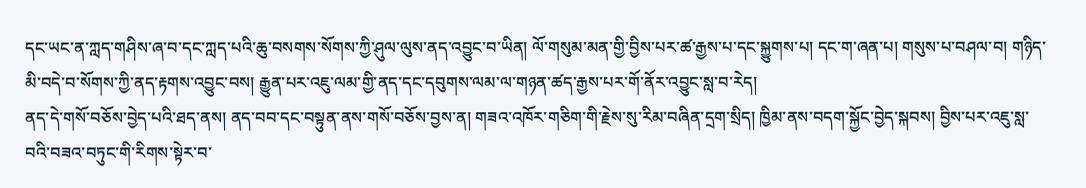དང་ཡང་ན་ཀླད་གཤིས་ཞ་བ་དང་ཀླད་པའི་ཆུ་བསགས་སོགས་ཀྱི་ཤུལ་ལུས་ནད་འབྱུང་བ་ཡིན། ལོ་གསུམ་མན་གྱི་བྱིས་པར་ཚ་རྒྱས་པ་དང་སྐྱུགས་པ། དང་ག་ཞན་པ། གསུས་པ་བཤལ་བ། གཉིད་མི་བདེ་བ་སོགས་ཀྱི་ནད་རྟགས་འབྱུང་བས། རྒྱུན་པར་འཇུ་ལམ་གྱི་ནད་དང་དབུགས་ལམ་ལ་གཉན་ཚད་རྒྱས་པར་གོ་ནོར་འབྱུང་སླ་བ་རེད།
ནད་དེ་གསོ་བཅོས་བྱེད་པའི་ཐད་ནས། ནད་བབ་དང་བསྟུན་ནས་གསོ་བཅོས་བྱས་ན། གཟའ་འཁོར་གཅིག་གི་རྗེས་སུ་རིམ་བཞིན་དྲག་སྲིད། ཁྱིམ་ནས་བདག་སྐྱོང་བྱེད་སྐབས། བྱིས་པར་འཇུ་སླ་བའི་བཟའ་བཏུང་གི་རིགས་སྟེར་བ་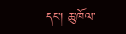དང་། ཆུ་ཁོལ་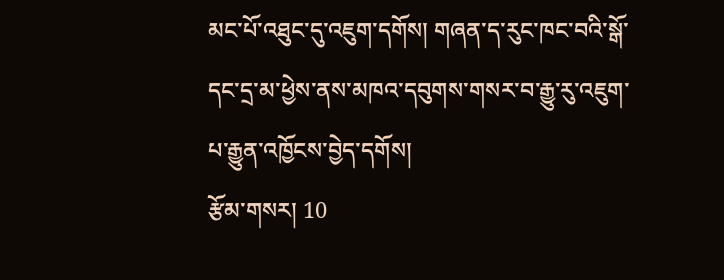མང་པོ་འཐུང་དུ་འཇུག་དགོས། གཞན་ད་རུང་ཁང་བའི་སྒོ་དང་དྲ་མ་ཕྱེས་ནས་མཁའ་དབུགས་གསར་བ་རྒྱུ་རུ་འཇུག་པ་རྒྱུན་འཁྱོངས་བྱེད་དགོས།
རྩོམ་གསར། 10